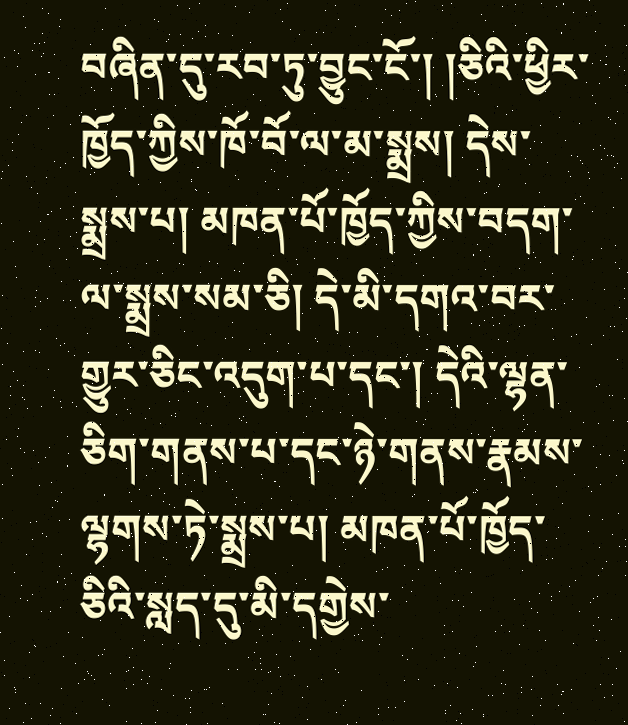བཞིན་དུ་རབ་ཏུ་བྱུང་ངོ་། །ཅིའི་ཕྱིར་ཁྱོད་ཀྱིས་ཁོ་བོ་ལ་མ་སྨྲས། དེས་སྨྲས་པ། མཁན་པོ་ཁྱོད་ཀྱིས་བདག་ལ་སྨྲས་སམ་ཅི། དེ་མི་དགའ་བར་གྱུར་ཅིང་འདུག་པ་དང་། དེའི་ལྷན་ཅིག་གནས་པ་དང་ཉེ་གནས་རྣམས་ལྷགས་ཏེ་སྨྲས་པ། མཁན་པོ་ཁྱོད་ཅིའི་སླད་དུ་མི་དགྱེས་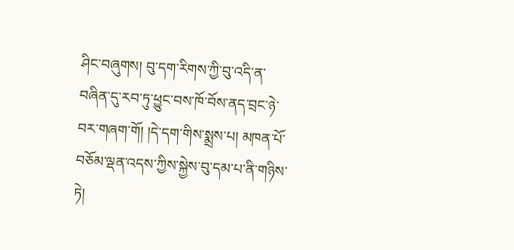ཤིང་བཞུགས། བུ་དག་རིགས་ཀྱི་བུ་འདི་ན་བཞིན་དུ་རབ་ཏུ་ཕྱུང་བས་ཁོ་བོས་ནད་བྲང་ཉེ་བར་གཞག་གོ། །དེ་དག་གིས་སྨྲས་པ། མཁན་པོ་བཅོམ་ལྡན་འདས་ཀྱིས་སྐྱེས་བུ་དམ་པ་ནི་གཉིས་ཏེ།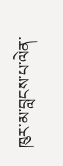ཁུར་མ་བླངས་པ་ལེན་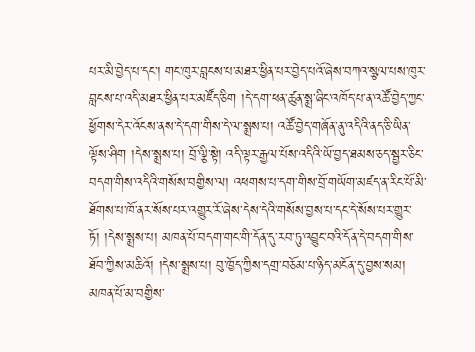པར་མི་བྱེད་པ་དང་། གང་ཁུར་བླངས་པ་མཐར་ཕྱིན་པར་བྱེད་པའོ་ཞེས་བཀའ་སྩལ་པས་ཁུར་བླངས་པ་འདི་མཐར་ཕྱིན་པར་མཛོད་ཅིག །དེ་དག་ཕན་ཚུན་སྨྲ་ཞིང་འཁོད་པ་ན་འཚོ་བྱེད་ཀྱང་ཕྱོགས་དེར་འོངས་ནས་དེ་དག་གིས་དེ་ལ་སྨྲས་པ། འཚོ་བྱེད་གཞོན་ནུ་འདིའི་ནད་ཅི་ཡིན་ལྟོས་ཤིག །དེས་སྨྲས་པ། བྲོ་ལྕི་སྟེ། འདི་ལྟར་རྒྱལ་པོས་འདིའི་ཡོ་བྱད་ཐམས་ཅད་སྦྱར་ཅིང་བདག་གིས་འདིའི་གསོས་བགྱིས་ལ། འཕགས་པ་དག་གིས་བྲོ་གཡོག་མཛད་ན་རིང་པོ་མི་ཐོགས་པ་ཁོ་ནར་སོས་པར་འགྱུར་རོ་ཞེས་དེས་དེའི་གསོས་བྱས་པ་དང་དེ་སོས་པར་གྱུར་ཏོ། །དེས་སྨྲས་པ། མཁན་པོ་བདག་གང་གི་དོན་དུ་རབ་ཏུ་འབྱུང་བའི་དོན་དེ་བདག་གིས་ཐོབ་ཀྱིས་མཆིའོ། །དེས་སྨྲས་པ། བུ་ཁྱོད་ཀྱིས་དགྲ་བཅོམ་པ་ཉིད་མངོན་དུ་བྱས་སམ། མཁན་པོ་མ་བགྱིས་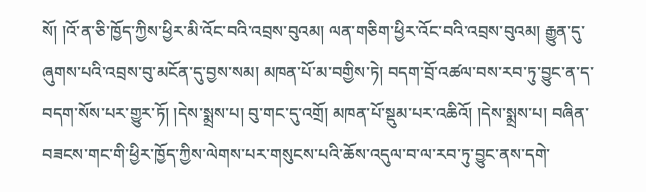སོ། །འོ་ན་ཅི་ཁྱོད་ཀྱིས་ཕྱིར་མི་འོང་བའི་འབྲས་བུའམ། ལན་གཅིག་ཕྱིར་འོང་བའི་འབྲས་བུའམ། རྒྱུན་དུ་ཞུགས་པའི་འབྲས་བུ་མངོན་དུ་བྱས་སམ། མཁན་པོ་མ་བགྱིས་ཏེ། བདག་བྲོ་འཚལ་བས་རབ་ཏུ་བྱུང་ན་ད་བདག་སོས་པར་གྱུར་ཏོ། །དེས་སྨྲས་པ། བུ་གང་དུ་འགྲོ། མཁན་པོ་སྡུམ་པར་འཆིའོ། །དེས་སྨྲས་པ། བཞིན་བཟངས་གང་གི་ཕྱིར་ཁྱོད་ཀྱིས་ལེགས་པར་གསུངས་པའི་ཆོས་འདུལ་བ་ལ་རབ་ཏུ་བྱུང་ནས་དགེ་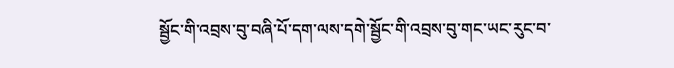སྦྱོང་གི་འབྲས་བུ་བཞི་པོ་དག་ལས་དགེ་སྦྱོང་གི་འབྲས་བུ་གང་ཡང་རུང་བ་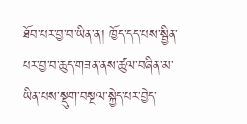ཐོབ་པར་བྱ་བ་ཡིན་ན། ཁྱོད་དད་པས་སྦྱིན་པར་བྱ་བ་ཆུད་གཟན་ནས་ཚུལ་བཞིན་མ་ཡིན་པས་སྡུག་བསྔལ་སྐྱེད་པར་བྱེད་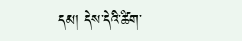དམ། དེས་དེའི་ཚིག་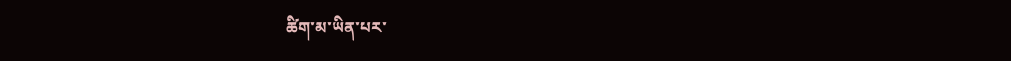ཚིག་མ་ཡིན་པར་